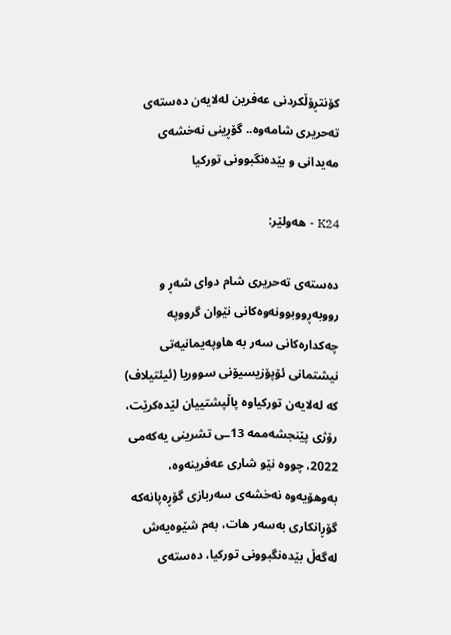كۆنتڕۆڵكردنی عه‌فرین له‌لایه‌ن ده‌سته‌ی ته‌حریری شامه‌وه‌.. گۆڕینی نه‌خشه‌ی مه‌یدانی و بێده‌نگبوونی توركیا

K24 - هه‌ولێر:

ده‌سته‌ی ته‌حریری شام دوای شه‌ڕ و رووبه‌ڕووبوونه‌وه‌كانی نێوان گرووپه‌ چه‌كداره‌كانی سه‌ر به‌ هاوپه‌یمانیه‌تی نیشتمانی ئۆپۆزیسیۆنی سووریا (ئیئتیلاف) كه‌ له‌لایه‌ن توركیاوه‌ پاڵپشتییان لێده‌كرێت، رۆژی پێنجشه‌ممه‌ 13ـی تشرینی یه‌كه‌می 2022، چووه‌ نێو شاری عه‌فرینه‌وه‌، به‌وهۆیه‌وه‌ نه‌خشه‌ی سه‌ربازی گۆڕه‌پانه‌كه‌ گۆڕانكاری به‌سه‌ر هات، به‌م شێوه‌یه‌ش له‌گه‌ڵ بێده‌نگبوونی توركیا، ده‌سته‌ی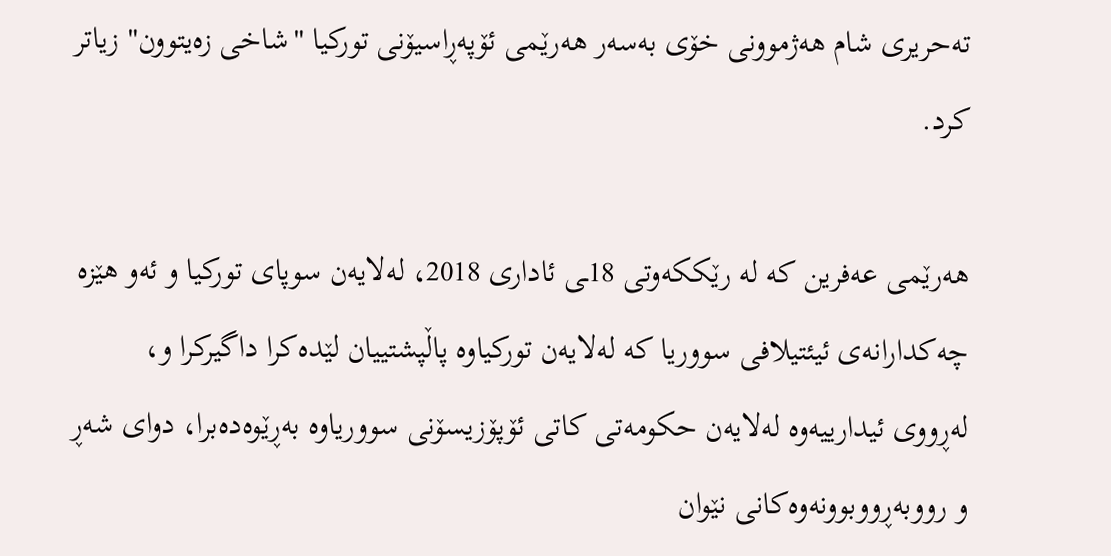ته‌حریری شام هه‌ژموونی خۆی به‌سه‌ر هه‌رێمی ئۆپه‌ڕاسیۆنی توركیا "شاخی زه‌یتوون" زیاتر كرد.

هه‌رێمی عه‌فرین كه‌ له‌ رێككه‌وتی 18ـی ئاداری 2018، له‌لایه‌ن سوپای توركیا و ئه‌و هێزه‌ چه‌كدارانه‌ی ئیئتیلافی سووریا كه‌ له‌لایه‌ن توركیاوه‌ پاڵپشتییان لێده‌كرا داگیركرا و، له‌ڕووی ئیدارییه‌وه‌ له‌لایه‌ن حكومه‌تی كاتی ئۆپۆزیسۆنی سووریاوه‌ به‌ڕێوه‌ده‌برا، دوای شه‌ڕ و رووبه‌ڕووبوونه‌وه‌كانی نێوان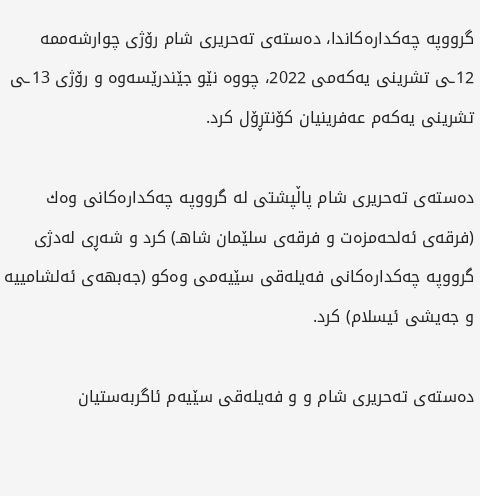گرووپه‌ چه‌كداره‌كاندا، ده‌سته‌ی ته‌حریری شام رۆژی چوارشه‌ممه‌ 12ـی تشرینی یه‌كه‌می 2022، چووه‌ نێو جێندرێسه‌وه و رۆژی 13ـی تشرینی یه‌كه‌م عه‌فرینیان كۆنتڕۆل كرد.

ده‌سته‌ی ته‌حریری شام پاڵپشتی له‌ گرووپه‌ چه‌كداره‌كانی وه‌ك (فرقه‌ی ئه‌لحه‌مزه‌ت و فرقه‌ی سلێمان شاهـ) كرد و شه‌ڕی له‌دژی گرووپه‌ چه‌كداره‌كانی فه‌یله‌قی سێیه‌می وه‌كو (جه‌بهه‌ی ئه‌لشامییه‌ و جه‌یشی ئیسلام) كرد.

ده‌سته‌ی ته‌حریری شام و و فه‌یله‌قی سێیه‌م ئاگربه‌ستیان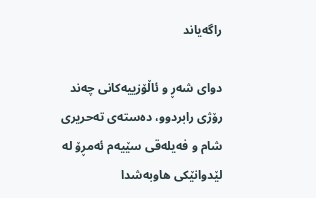راگه‌یاند

دوای شه‌ڕ و ئاڵۆزییه‌كانی چه‌ند رۆژی رابردوو، ده‌سته‌ی ته‌حریری شام و فه‌یله‌قی سێیه‌م ئه‌مڕۆ له‌ لێدوانێكی هاوبه‌شدا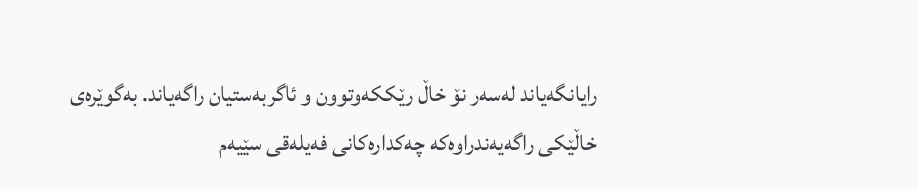رایانگه‌یاند له‌سه‌ر نۆ خاڵ رێككه‌وتوون و ئاگربه‌ستیان راگه‌یاند. به‌گوێره‌ی خاڵێكی راگه‌یه‌ندراوه‌كه‌ چه‌كداره‌كانی فه‌یله‌قی سێیه‌م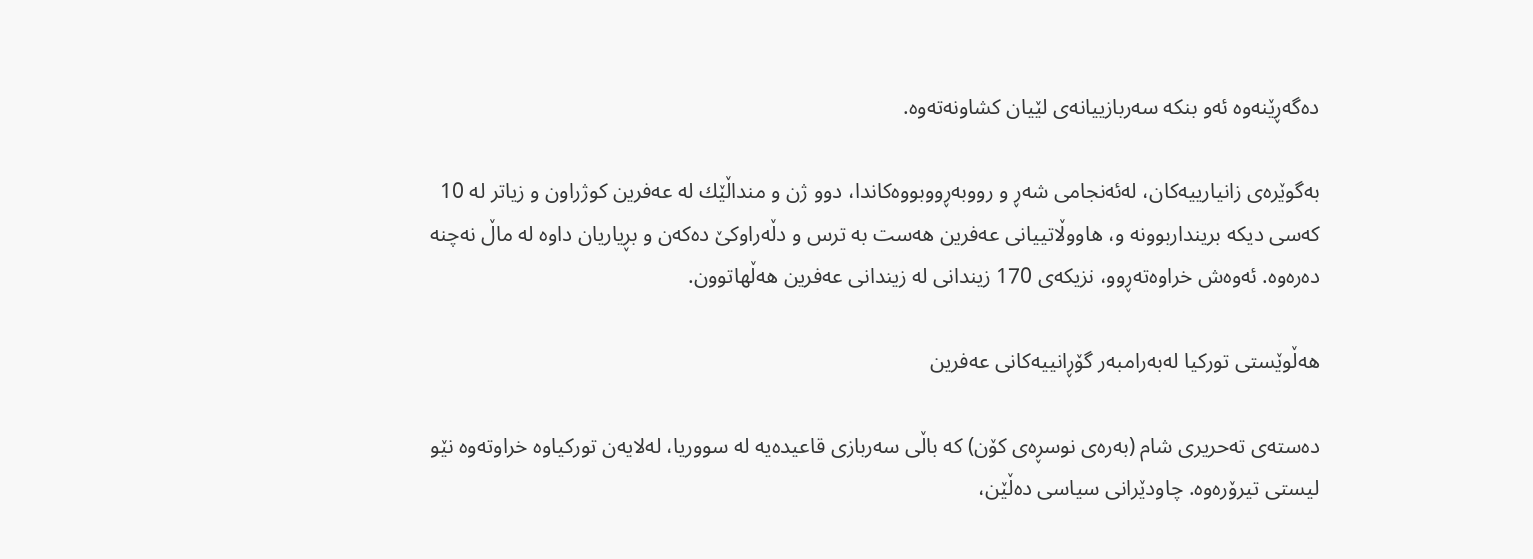ده‌گه‌ڕێنه‌وه‌ ئه‌و بنكه‌ سه‌ربازییانه‌ی لێیان كشاونه‌ته‌وه‌.

به‌گوێره‌ی زانیارییه‌كان، له‌ئه‌نجامی شه‌ڕ و رووبه‌ڕووبووه‌كاندا، دوو ژن و منداڵێك له‌ عه‌فرین كوژراون و زیاتر له‌ 10 كه‌سی دیكه‌ برینداربوونه‌ و، هاووڵاتییانی عه‌فرین هه‌ست به‌ ترس و دڵه‌راوكێ ده‌كه‌ن و بڕیاریان داوه‌ له‌ ماڵ نه‌چنه‌ ده‌ره‌وه‌. ئەوەش خراوەتەڕوو، نزیکەی 170 زیندانی لە زیندانی عەفرین هەڵهاتوون.

هه‌ڵوێستی توركیا له‌به‌رامبه‌ر گۆڕانییه‌كانی عه‌فرین

ده‌سته‌ی ته‌حریری شام (به‌ره‌ی نوسڕه‌ی كۆن) كه‌ باڵی سه‌ربازی قاعیده‌یه‌ له‌ سووریا، له‌لایه‌ن توركیاوه‌ خراوته‌وه‌ نێو لیستی تیرۆره‌وه‌. چاودێرانی سیاسی ده‌ڵێن،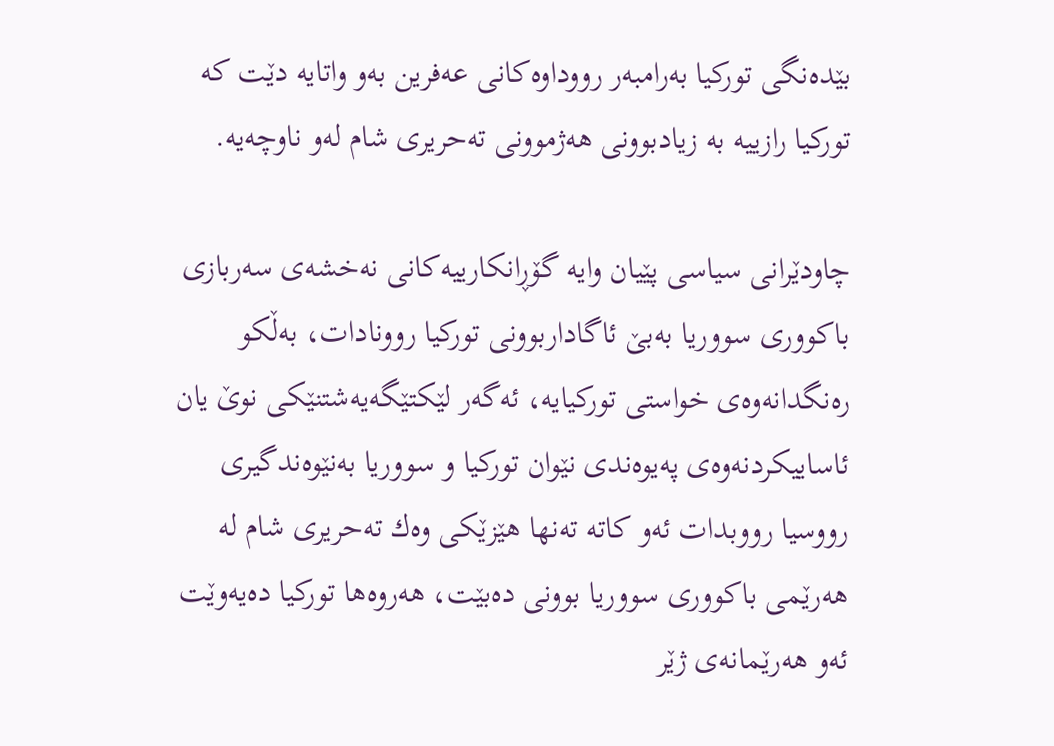بێده‌نگی توركیا ‌به‌رامبه‌ر رووداوه‌كانی عه‌فرین به‌و واتایه‌ دێت كه‌ توركیا رازییه‌ به‌ زیادبوونی هه‌ژموونی ته‌حریری شام له‌و ناوچه‌یه‌.

چاودێرانی سیاسی پێیان وایه‌ گۆڕانكارییه‌كانی نه‌خشه‌ی سه‌ربازی باكووری سووریا به‌بێ ئاگاداربوونی توركیا روونادات، به‌ڵكو ره‌نگدانه‌وه‌ی خواستی توركیایه‌، ئه‌گه‌ر لێكتێگه‌یه‌شتنێكی نوێ یان ئاساییكردنه‌وه‌ی په‌یوه‌ندی نێوان توركیا و سووریا به‌نێوه‌ندگیری رووسیا رووبدات ئه‌و كاته‌ ته‌نها هێزێكی وه‌ك ته‌حریری شام له هه‌رێمی باكووری سووریا بوونی ده‌بێت، هه‌روه‌ها توركیا ده‌یه‌وێت ئه‌و هه‌رێمانه‌ی ژێر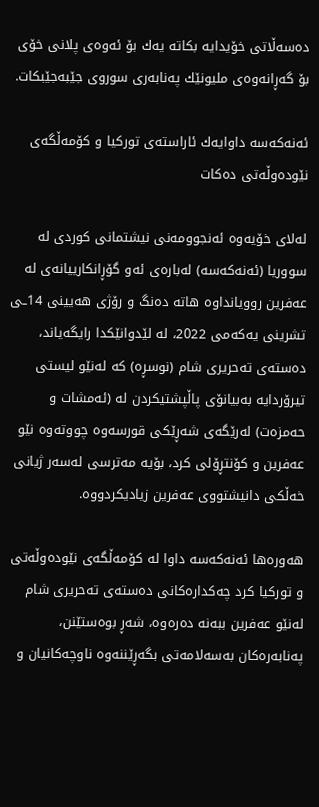ده‌سه‌ڵاتی خۆیدایه‌ بكاته‌ یه‌ك بۆ ئه‌وه‌ی پلانی خۆی بۆ گه‌ڕانه‌وه‌ی ملیونێك په‌نابه‌ری سوروی جێبه‌جێبكات.

ئه‌نه‌كه‌سه‌ داوایه‌ك ئاراسته‌ی توركیا و كۆمه‌ڵگه‌ی نێوده‌وڵه‌تی ده‌كات

له‌لای خۆیه‌وه‌ ئه‌نجوومه‌نی نیشتمانی كوردی له‌ سووریا (ئه‌نه‌كه‌سه‌) له‌باره‌ی ئه‌و گۆڕانكارییانه‌ی له‌ عه‌فرین روویانداوه‌ هاته‌ ده‌نگ و رۆژی هه‌یینی 14ـی تشرینی یه‌كه‌می 2022، له‌ لێدوانێكدا رایگه‌یاند، ده‌سته‌ی ته‌حریری شام (نوسڕه‌) كه‌ له‌نێو لیستی تیرۆردایه‌ به‌بیانۆی پاڵپشتیكردن له‌ (ئه‌مشات و حه‌مزه‌ت) له‌رێگه‌ی شه‌ڕێكی قورسه‌وه‌ چووته‌وه‌ نێو عه‌فرین و كۆنتڕۆلی كرد، بۆیه‌ مه‌ترسی له‌سه‌ر ژیانی خه‌ڵكی دانیشتووی عه‌فرین زیادیكردووه‌.

هه‌وره‌ها ئه‌نه‌كه‌سه‌ داوا له‌ كۆمه‌ڵگه‌ی نێوده‌وڵه‌تی و توركیا كرد چه‌كداره‌كانی ده‌سته‌ی ته‌حریری شام له‌نێو عه‌فرین ببه‌نه‌ ده‌ره‌وه‌، شه‌ڕ بوه‌ستێنن، په‌نابه‌ره‌كان به‌سه‌لامه‌تی بگه‌ڕێننه‌وه‌ ناوچه‌كانیان و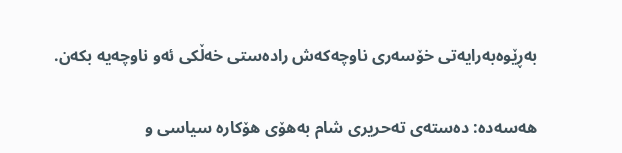به‌ڕێوه‌به‌رایه‌تی خۆسه‌ری ناوچه‌كه‌ش راده‌ستی خه‌ڵكی ئه‌و ناوچه‌یه‌ بكه‌ن.

هه‌سه‌ده‌: ده‌سته‌ی ته‌حریری شام به‌هۆی هۆكاره‌ سیاسی و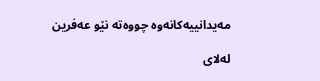مه‌یدانییه‌كانه‌وه‌ چووه‌ته‌ نێو عه‌فرین

له‌لای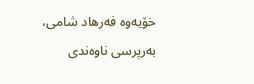خۆیه‌وه‌ فه‌رهاد شامی، به‌رپرسی ناوه‌ندی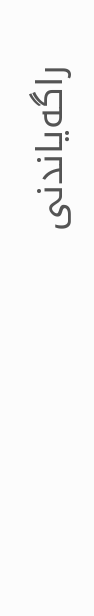راگه‌یاندنی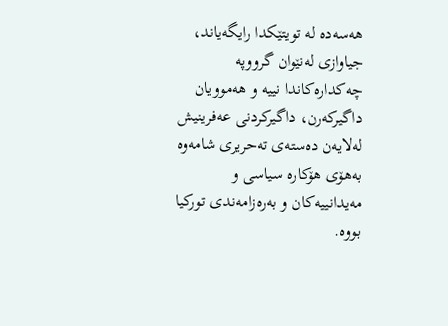هه‌سه‌ده‌ له‌ تویتێكدا رایگه‌یاند، جیاوازی له‌نێوان گرووپه‌ چه‌كداره‌كاندا نییه‌ و هه‌موویان داگیركه‌رن، داگیركردنی عه‌فرینیش له‌لایه‌ن ده‌سته‌ی ته‌حریری شامه‌وه‌ به‌هۆی هۆكاره‌ سیاسی و مه‌یدانییه‌كان و به‌ره‌زامه‌ندی توركیا بووه.